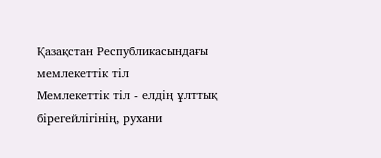Қазақстан Республикасындағы мемлекеттік тіл
Мемлекеттік тіл - елдің ұлттық бірегейлігінің, рухани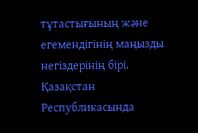тұтастығының және егемендігінің маңызды негіздерінің бірі. Қазақстан Республикасында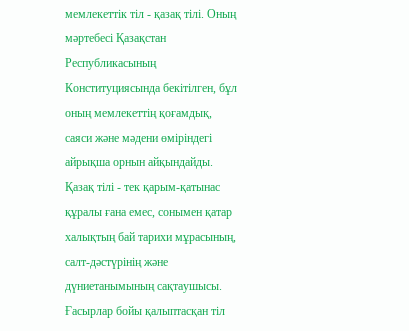мемлекеттік тіл - қазақ тілі. Оның мәртебесі Қазақстан Республикасының Конституциясында бекітілген, бұл оның мемлекеттің қоғамдық, саяси және мәдени өміріндегі айрықша орнын айқындайды.
Қазақ тілі - тек қарым-қатынас құралы ғана емес, сонымен қатар халықтың бай тарихи мұрасының, салт-дәстүрінің және дүниетанымының сақтаушысы. Ғасырлар бойы қалыптасқан тіл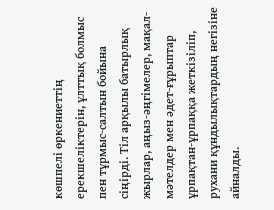көшпелі өркениеттің ерекшеліктерін, ұлттық болмыс пен тұрмыс-салтын бойына сіңірді. Тіл арқылы батырлық жырлар, аңыз-әңгімелер, мақал-мәтелдер мен әдет-ғұрыптар ұрпақтан-ұрпаққа жеткізіліп, рухани құндылықтардың негізіне айналды.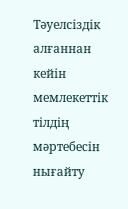Тәуелсіздік алғаннан кейін мемлекеттік тілдің мәртебесін нығайту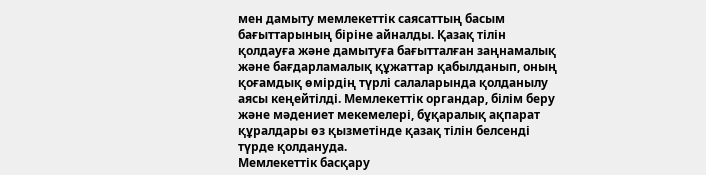мен дамыту мемлекеттік саясаттың басым бағыттарының біріне айналды. Қазақ тілін қолдауға және дамытуға бағытталған заңнамалық және бағдарламалық құжаттар қабылданып, оның қоғамдық өмірдің түрлі салаларында қолданылу аясы кеңейтілді. Мемлекеттік органдар, білім беру және мәдениет мекемелері, бұқаралық ақпарат құралдары өз қызметінде қазақ тілін белсенді түрде қолдануда.
Мемлекеттік басқару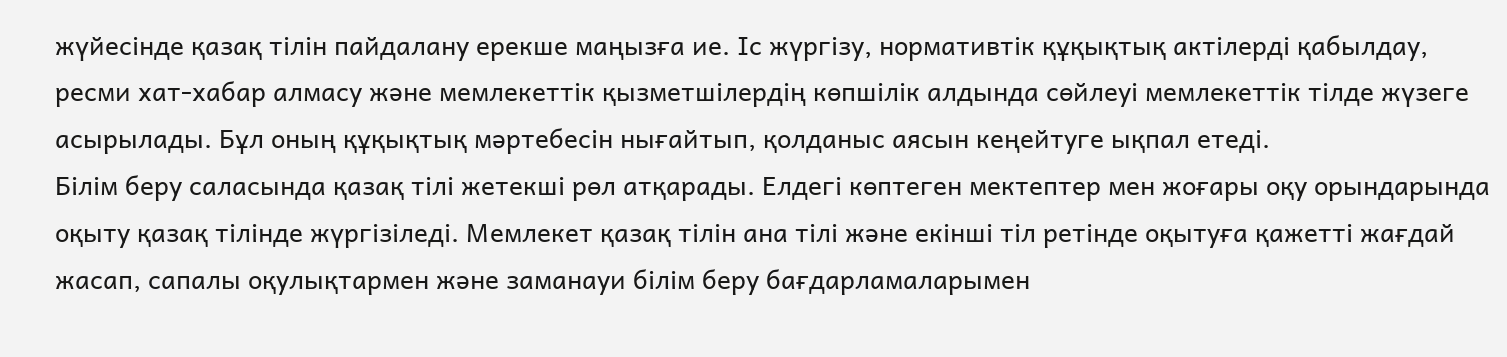жүйесінде қазақ тілін пайдалану ерекше маңызға ие. Іс жүргізу, нормативтік құқықтық актілерді қабылдау, ресми хат-хабар алмасу және мемлекеттік қызметшілердің көпшілік алдында сөйлеуі мемлекеттік тілде жүзеге асырылады. Бұл оның құқықтық мәртебесін нығайтып, қолданыс аясын кеңейтуге ықпал етеді.
Білім беру саласында қазақ тілі жетекші рөл атқарады. Елдегі көптеген мектептер мен жоғары оқу орындарында оқыту қазақ тілінде жүргізіледі. Мемлекет қазақ тілін ана тілі және екінші тіл ретінде оқытуға қажетті жағдай жасап, сапалы оқулықтармен және заманауи білім беру бағдарламаларымен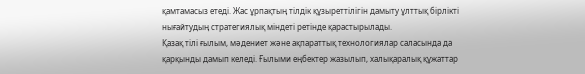қамтамасыз етеді. Жас ұрпақтың тілдік құзыреттілігін дамыту ұлттық бірлікті нығайтудың стратегиялық міндеті ретінде қарастырылады.
Қазақ тілі ғылым, мәдениет және ақпараттық технологиялар саласында да қарқынды дамып келеді. Ғылыми еңбектер жазылып, халықаралық құжаттар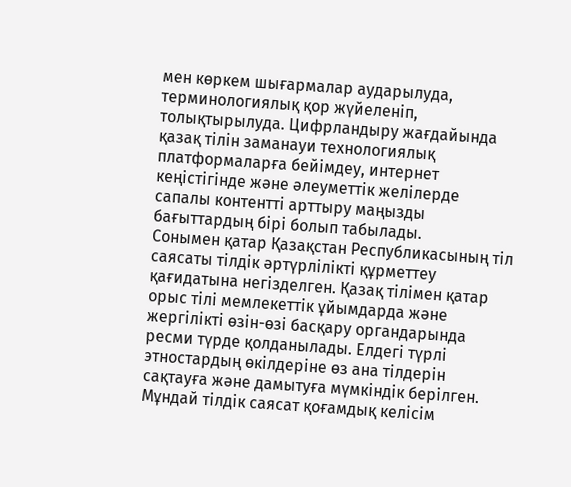мен көркем шығармалар аударылуда, терминологиялық қор жүйеленіп, толықтырылуда. Цифрландыру жағдайында қазақ тілін заманауи технологиялық платформаларға бейімдеу, интернет кеңістігінде және әлеуметтік желілерде сапалы контентті арттыру маңызды бағыттардың бірі болып табылады.
Сонымен қатар Қазақстан Республикасының тіл саясаты тілдік әртүрлілікті құрметтеу қағидатына негізделген. Қазақ тілімен қатар орыс тілі мемлекеттік ұйымдарда және жергілікті өзін-өзі басқару органдарында ресми түрде қолданылады. Елдегі түрлі этностардың өкілдеріне өз ана тілдерін сақтауға және дамытуға мүмкіндік берілген. Мұндай тілдік саясат қоғамдық келісім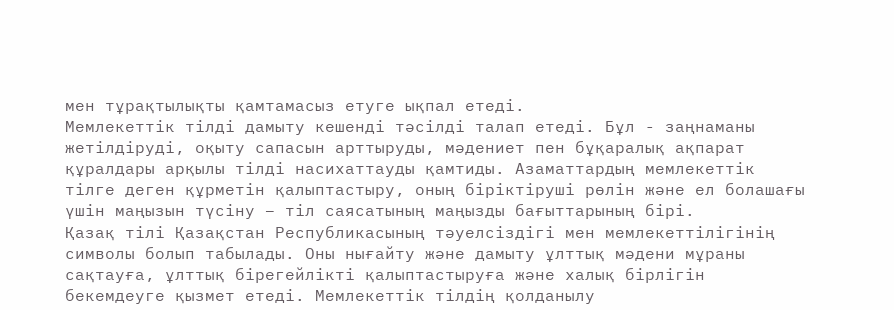мен тұрақтылықты қамтамасыз етуге ықпал етеді.
Мемлекеттік тілді дамыту кешенді тәсілді талап етеді. Бұл - заңнаманы жетілдіруді, оқыту сапасын арттыруды, мәдениет пен бұқаралық ақпарат құралдары арқылы тілді насихаттауды қамтиды. Азаматтардың мемлекеттік тілге деген құрметін қалыптастыру, оның біріктіруші рөлін және ел болашағы үшін маңызын түсіну – тіл саясатының маңызды бағыттарының бірі.
Қазақ тілі Қазақстан Республикасының тәуелсіздігі мен мемлекеттілігінің символы болып табылады. Оны нығайту және дамыту ұлттық мәдени мұраны сақтауға, ұлттық бірегейлікті қалыптастыруға және халық бірлігін бекемдеуге қызмет етеді. Мемлекеттік тілдің қолданылу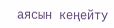аясын кеңейту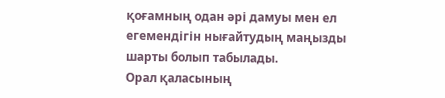қоғамның одан әрі дамуы мен ел егемендігін нығайтудың маңызды шарты болып табылады.
Орал қаласының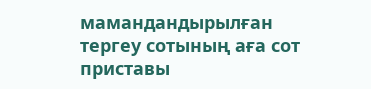мамандандырылған тергеу сотының аға сот приставы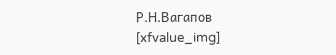Р.Н.Вагапов
[xfvalue_img]